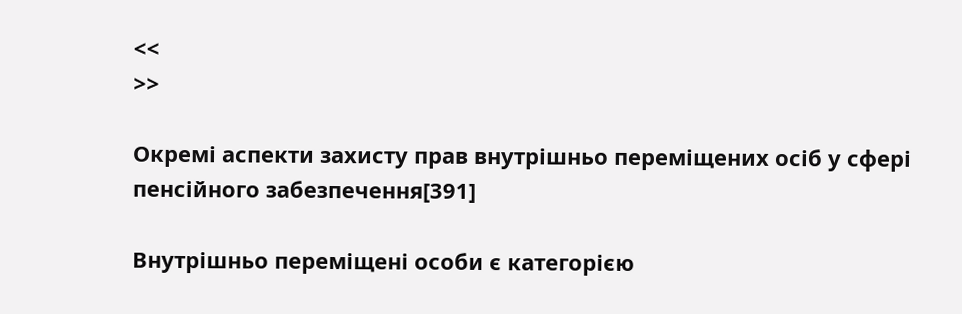<<
>>

Окремі аспекти захисту прав внутрішньо переміщених осіб у сфері пенсійного забезпечення[391]

Внутрішньо переміщені особи є категорією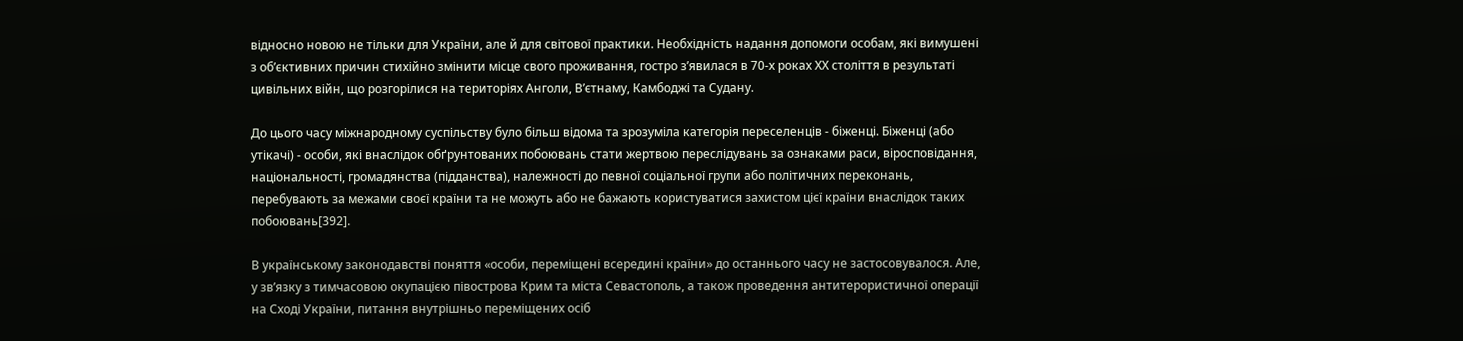відносно новою не тільки для України, але й для світової практики. Необхідність надання допомоги особам, які вимушені з об’єктивних причин стихійно змінити місце свого проживання, гостро з’явилася в 70-х роках ХХ століття в результаті цивільних війн, що розгорілися на територіях Анголи, В’єтнаму, Камбоджі та Судану.

До цього часу міжнародному суспільству було більш відома та зрозуміла категорія переселенців - біженці. Біженці (або утікачі) - особи, які внаслідок обґрунтованих побоювань стати жертвою переслідувань за ознаками раси, віросповідання, національності, громадянства (підданства), належності до певної соціальної групи або політичних переконань, перебувають за межами своєї країни та не можуть або не бажають користуватися захистом цієї країни внаслідок таких побоювань[392].

В українському законодавстві поняття «особи, переміщені всередині країни» до останнього часу не застосовувалося. Але, у зв’язку з тимчасовою окупацією півострова Крим та міста Севастополь, а також проведення антитерористичної операції на Сході України, питання внутрішньо переміщених осіб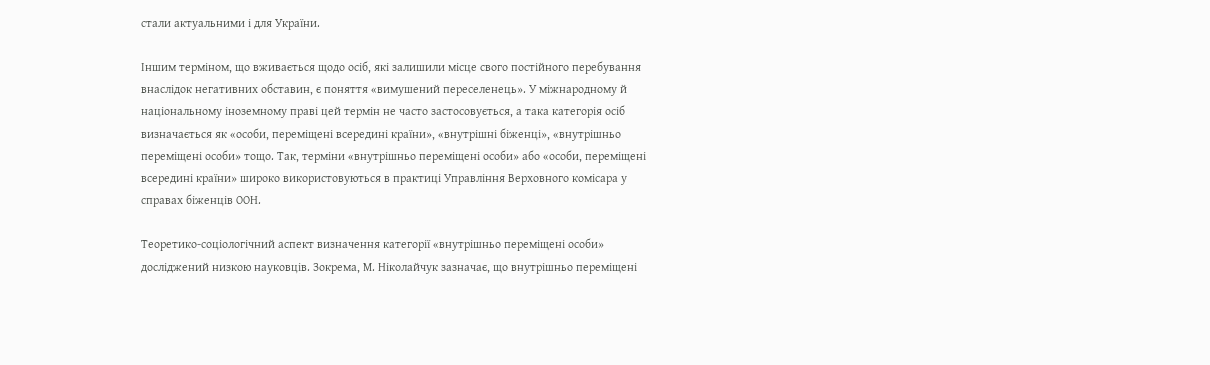стали актуальними і для України.

Іншим терміном, що вживається щодо осіб, які залишили місце свого постійного перебування внаслідок негативних обставин, є поняття «вимушений переселенець». У міжнародному й національному іноземному праві цей термін не часто застосовується, а така категорія осіб визначається як «особи, переміщені всередині країни», «внутрішні біженці», «внутрішньо переміщені особи» тощо. Так, терміни «внутрішньо переміщені особи» або «особи, переміщені всередині країни» широко використовуються в практиці Управління Верховного комісара у справах біженців ООН.

Теоретико-соціологічний аспект визначення категорії «внутрішньо переміщені особи» досліджений низкою науковців. Зокрема, М. Ніколайчук зазначає, що внутрішньо переміщені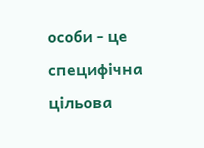особи - це специфічна цільова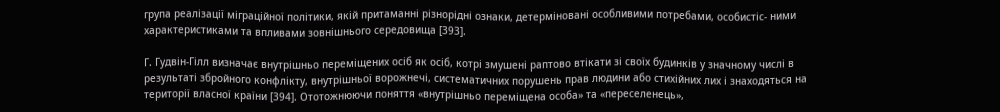група реалізації міграційної політики, якій притаманні різнорідні ознаки, детерміновані особливими потребами, особистіс- ними характеристиками та впливами зовнішнього середовища [393].

Г. Гудвін-Гілл визначає внутрішньо переміщених осіб як осіб, котрі змушені раптово втікати зі своїх будинків у значному числі в результаті збройного конфлікту, внутрішньої ворожнечі, систематичних порушень прав людини або стихійних лих і знаходяться на території власної країни [394]. Ототожнюючи поняття «внутрішньо переміщена особа» та «переселенець»,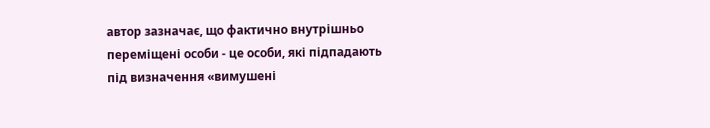автор зазначає, що фактично внутрішньо переміщені особи - це особи, які підпадають під визначення «вимушені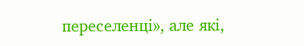переселенці», але які,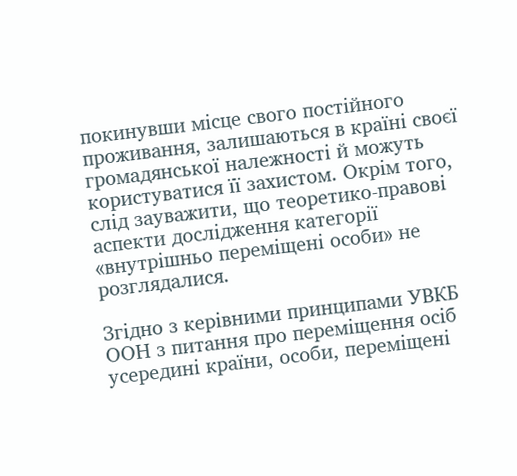покинувши місце свого постійного проживання, залишаються в країні своєї громадянської належності й можуть користуватися її захистом. Окрім того, слід зауважити, що теоретико-правові аспекти дослідження категорії «внутрішньо переміщені особи» не розглядалися.

Згідно з керівними принципами УВКБ ООН з питання про переміщення осіб усередині країни, особи, переміщені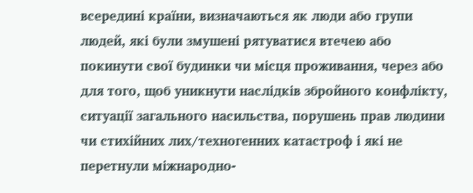всередині країни, визначаються як люди або групи людей, які були змушені рятуватися втечею або покинути свої будинки чи місця проживання, через або для того, щоб уникнути наслідків збройного конфлікту, ситуації загального насильства, порушень прав людини чи стихійних лих/техногенних катастроф і які не перетнули міжнародно-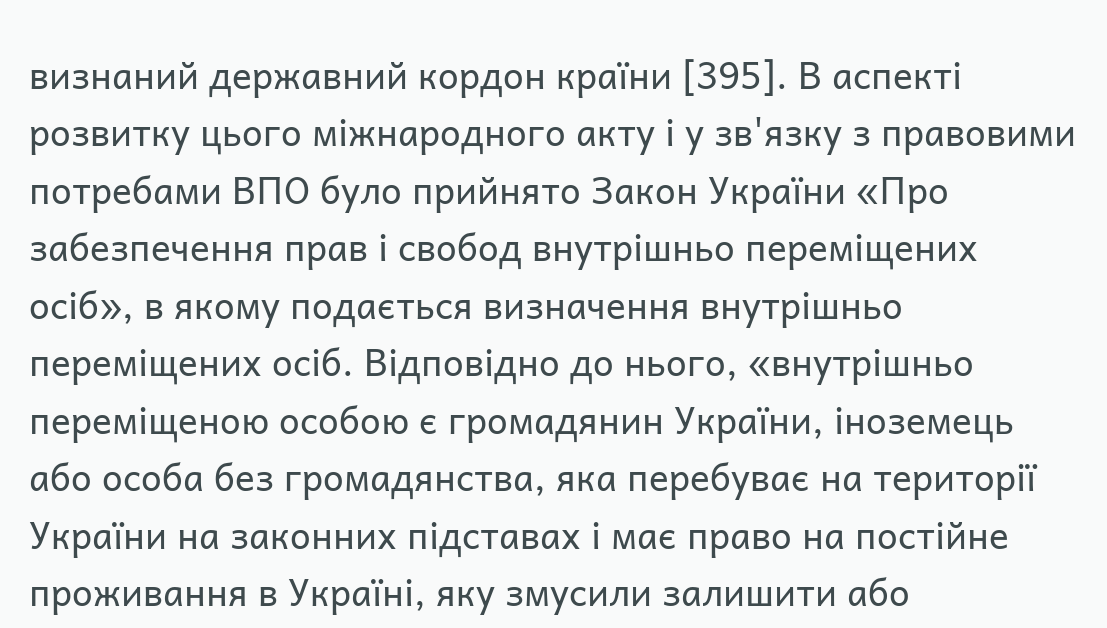визнаний державний кордон країни [395]. В аспекті розвитку цього міжнародного акту і у зв'язку з правовими потребами ВПО було прийнято Закон України «Про забезпечення прав і свобод внутрішньо переміщених осіб», в якому подається визначення внутрішньо переміщених осіб. Відповідно до нього, «внутрішньо переміщеною особою є громадянин України, іноземець або особа без громадянства, яка перебуває на території України на законних підставах і має право на постійне проживання в Україні, яку змусили залишити або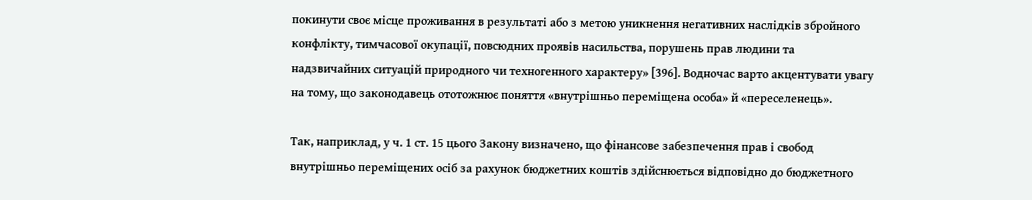покинути своє місце проживання в результаті або з метою уникнення негативних наслідків збройного конфлікту, тимчасової окупації, повсюдних проявів насильства, порушень прав людини та надзвичайних ситуацій природного чи техногенного характеру» [396]. Водночас варто акцентувати увагу на тому, що законодавець ототожнює поняття «внутрішньо переміщена особа» й «переселенець».

Так, наприклад, у ч. 1 ст. 15 цього Закону визначено, що фінансове забезпечення прав і свобод внутрішньо переміщених осіб за рахунок бюджетних коштів здійснюється відповідно до бюджетного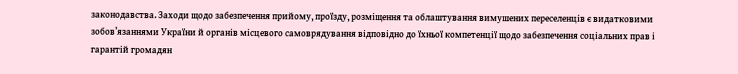законодавства. Заходи щодо забезпечення прийому, проїзду, розміщення та облаштування вимушених переселенців є видатковими зобов’язаннями України й органів місцевого самоврядування відповідно до їхньої компетенції щодо забезпечення соціальних прав і гарантій громадян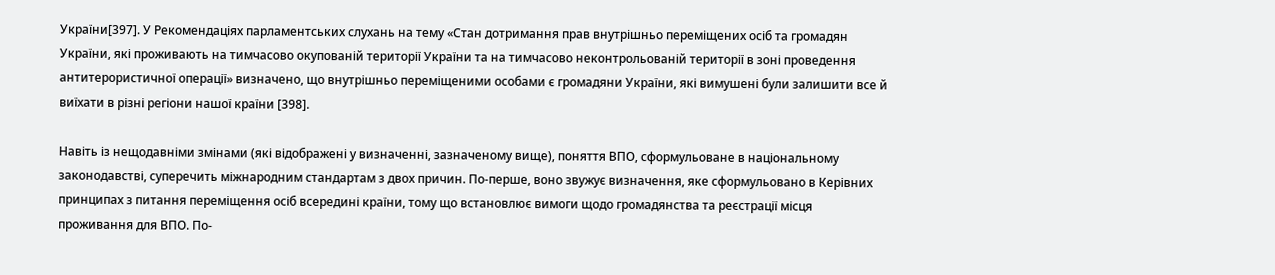України[397]. У Рекомендаціях парламентських слухань на тему «Стан дотримання прав внутрішньо переміщених осіб та громадян України, які проживають на тимчасово окупованій території України та на тимчасово неконтрольованій території в зоні проведення антитерористичної операції» визначено, що внутрішньо переміщеними особами є громадяни України, які вимушені були залишити все й виїхати в різні регіони нашої країни [398].

Навіть із нещодавніми змінами (які відображені у визначенні, зазначеному вище), поняття ВПО, сформульоване в національному законодавстві, суперечить міжнародним стандартам з двох причин. По-перше, воно звужує визначення, яке сформульовано в Керівних принципах з питання переміщення осіб всередині країни, тому що встановлює вимоги щодо громадянства та реєстрації місця проживання для ВПО. По-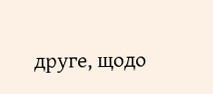друге, щодо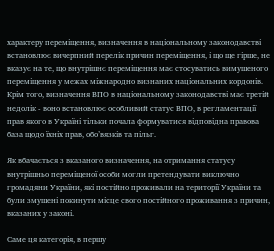характеру переміщення, визначення в національному законодавстві встановлює вичерпний перелік причин переміщення, і що ще гірше, не вказує на те, що внутрішнє переміщення має стосуватись вимушеного переміщення у межах міжнародно визнаних національних кордонів. Крім того, визначення ВПО в національному законодавстві має третій недолік - воно встановлює особливий статус ВПО, в регламентації прав якого в Україні тільки почала формуватися відповідна правова база щодо їхніх прав, обо’вязків та пільг.

Як вбачається з вказаного визначення, на отримання статусу внутрішньо переміщеної особи могли претендувати виключно громадяни України, які постійно проживали на території України та були змушені покинути місце свого постійного проживання з причин, вказаних у законі.

Саме ця категорія, в першу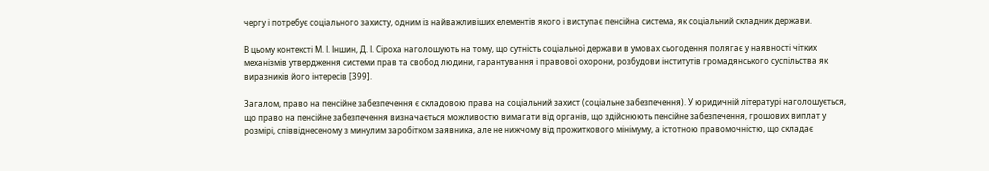чергу і потребує соціального захисту, одним із найважливіших елементів якого і виступає пенсійна система, як соціальний складник держави.

В цьому контексті М. І. Іншин, Д. І. Сіроха наголошують на тому, що сутність соціальної держави в умовах сьогодення полягає у наявності чітких механізмів утвердження системи прав та свобод людини, гарантування і правової охорони, розбудови інститутів громадянського суспільства як виразників його інтересів [399].

Загалом, право на пенсійне забезпечення є складовою права на соціальний захист (соціальне забезпечення). У юридичній літературі наголошується, що право на пенсійне забезпечення визначається можливостю вимагати від органів, що здійснюють пенсійне забезпечення, грошових виплат у розмірі, співвіднесеному з минулим заробітком заявника, але не нижчому від прожиткового мінімуму, а істотною правомочністю, що складає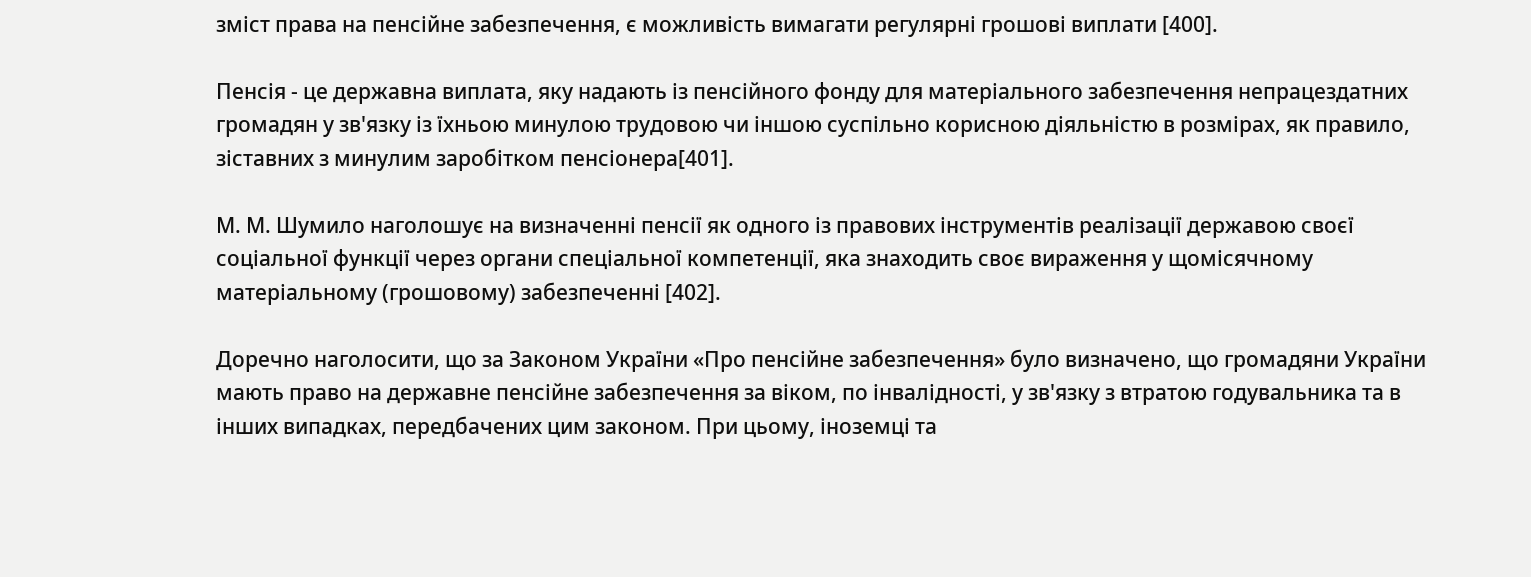зміст права на пенсійне забезпечення, є можливість вимагати регулярні грошові виплати [400].

Пенсія - це державна виплата, яку надають із пенсійного фонду для матеріального забезпечення непрацездатних громадян у зв'язку із їхньою минулою трудовою чи іншою суспільно корисною діяльністю в розмірах, як правило, зіставних з минулим заробітком пенсіонера[401].

М. М. Шумило наголошує на визначенні пенсії як одного із правових інструментів реалізації державою своєї соціальної функції через органи спеціальної компетенції, яка знаходить своє вираження у щомісячному матеріальному (грошовому) забезпеченні [402].

Доречно наголосити, що за Законом України «Про пенсійне забезпечення» було визначено, що громадяни України мають право на державне пенсійне забезпечення за віком, по інвалідності, у зв'язку з втратою годувальника та в інших випадках, передбачених цим законом. При цьому, іноземці та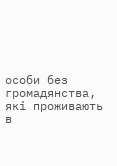особи без громадянства, які проживають в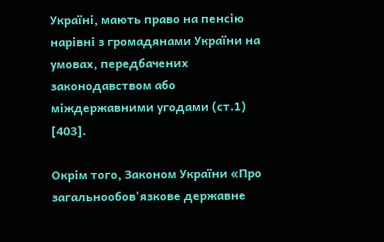Україні, мають право на пенсію нарівні з громадянами України на умовах, передбачених законодавством або міждержавними угодами (ст.1) [403].

Окрім того, Законом України «Про загальнообов'язкове державне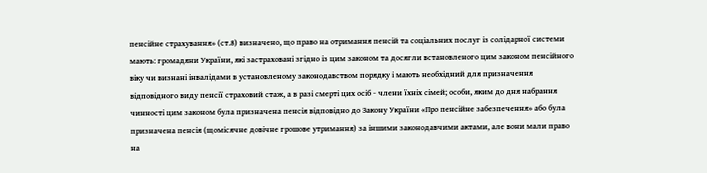пенсійне страхування» (ст.8) визначено, що право на отримання пенсій та соціальних послуг із солідарної системи мають: громадяни України, які застраховані згідно із цим законом та досягли встановленого цим законом пенсійного віку чи визнані інвалідами в установленому законодавством порядку і мають необхідний для призначення відповідного виду пенсії страховий стаж, а в разі смерті цих осіб - члени їхніх сімей; особи, яким до дня набрання чинності цим законом була призначена пенсія відповідно до Закону України «Про пенсійне забезпечення» або була призначена пенсія (щомісячне довічне грошове утримання) за іншими законодавчими актами, але вони мали право на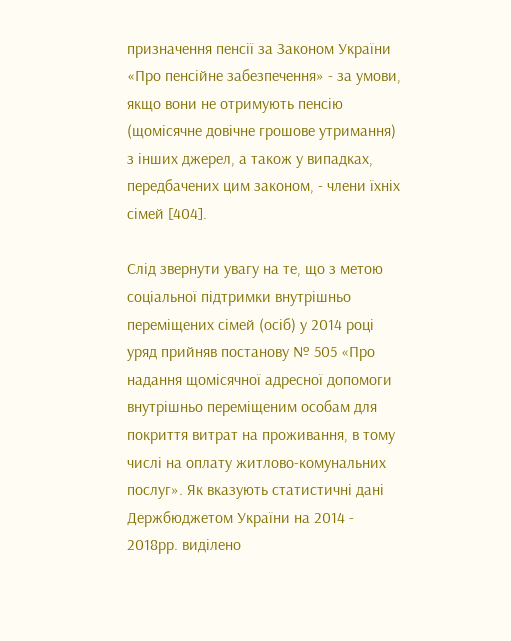призначення пенсії за Законом України «Про пенсійне забезпечення» - за умови, якщо вони не отримують пенсію (щомісячне довічне грошове утримання) з інших джерел, а також у випадках, передбачених цим законом, - члени їхніх сімей [404].

Слід звернути увагу на те, що з метою соціальної підтримки внутрішньо переміщених сімей (осіб) у 2014 році уряд прийняв постанову № 505 «Про надання щомісячної адресної допомоги внутрішньо переміщеним особам для покриття витрат на проживання, в тому числі на оплату житлово-комунальних послуг». Як вказують статистичні дані Держбюджетом України на 2014 - 2018рр. виділено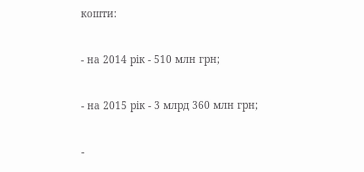кошти:

- на 2014 рік - 510 млн грн;

- на 2015 рік - 3 млрд 360 млн грн;

-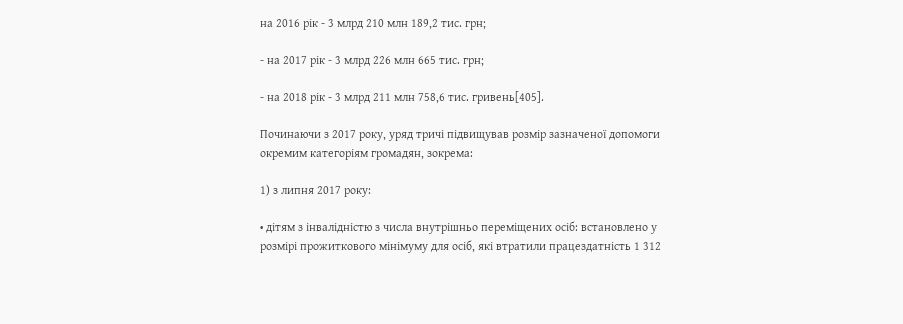на 2016 рік - 3 млрд 210 млн 189,2 тис. грн;

- на 2017 рік - 3 млрд 226 млн 665 тис. грн;

- на 2018 рік - 3 млрд 211 млн 758,6 тис. гривень[405].

Починаючи з 2017 року, уряд тричі підвищував розмір зазначеної допомоги окремим категоріям громадян, зокрема:

1) з липня 2017 року:

• дітям з інвалідністю з числа внутрішньо переміщених осіб: встановлено у розмірі прожиткового мінімуму для осіб, які втратили працездатність 1 312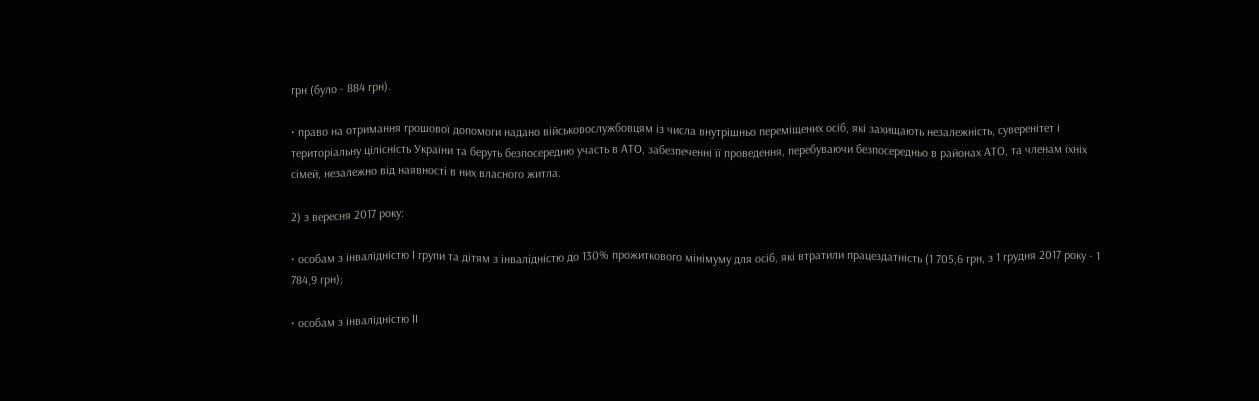грн (було - 884 грн).

• право на отримання грошової допомоги надано військовослужбовцям із числа внутрішньо переміщених осіб, які захищають незалежність, суверенітет і територіальну цілісність України та беруть безпосередню участь в АТО, забезпеченні її проведення, перебуваючи безпосередньо в районах АТО, та членам їхніх сімей, незалежно від наявності в них власного житла.

2) з вересня 2017 року:

• особам з інвалідністю І групи та дітям з інвалідністю до 130% прожиткового мінімуму для осіб, які втратили працездатність (1 705,6 грн, з 1 грудня 2017 року - 1 784,9 грн);

• особам з інвалідністю ІІ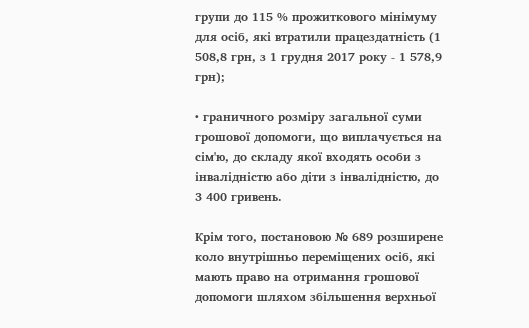групи до 115 % прожиткового мінімуму для осіб, які втратили працездатність (1 508,8 грн, з 1 грудня 2017 року - 1 578,9 грн);

• граничного розміру загальної суми грошової допомоги, що виплачується на сім'ю, до складу якої входять особи з інвалідністю або діти з інвалідністю, до 3 400 гривень.

Крім того, постановою № 689 розширене коло внутрішньо переміщених осіб, які мають право на отримання грошової допомоги шляхом збільшення верхньої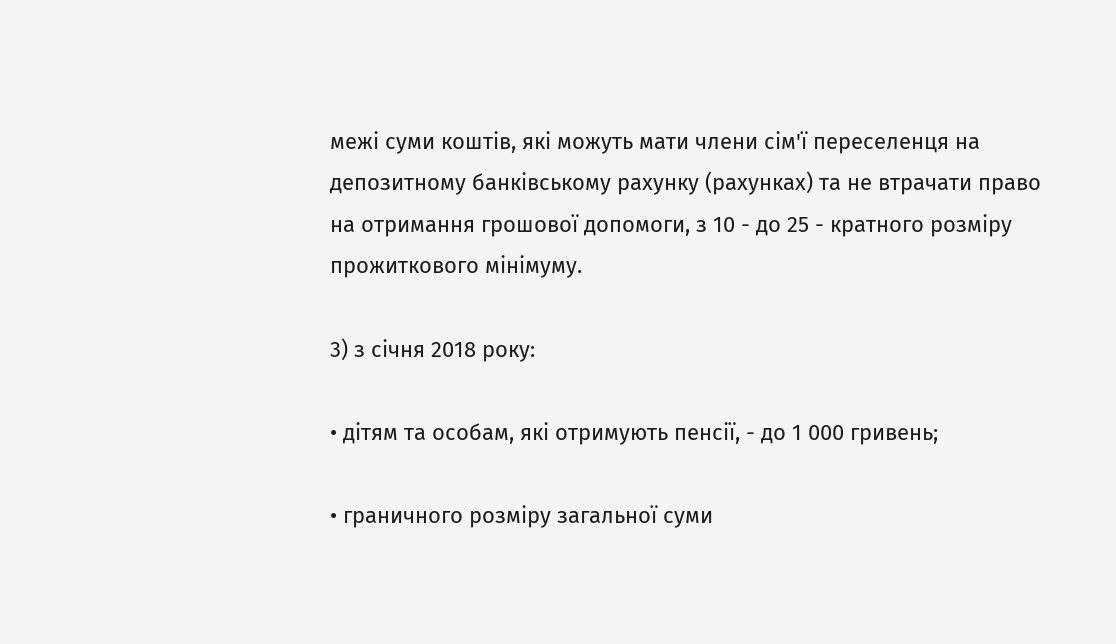межі суми коштів, які можуть мати члени сім'ї переселенця на депозитному банківському рахунку (рахунках) та не втрачати право на отримання грошової допомоги, з 10 - до 25 - кратного розміру прожиткового мінімуму.

3) з січня 2018 року:

• дітям та особам, які отримують пенсії, - до 1 000 гривень;

• граничного розміру загальної суми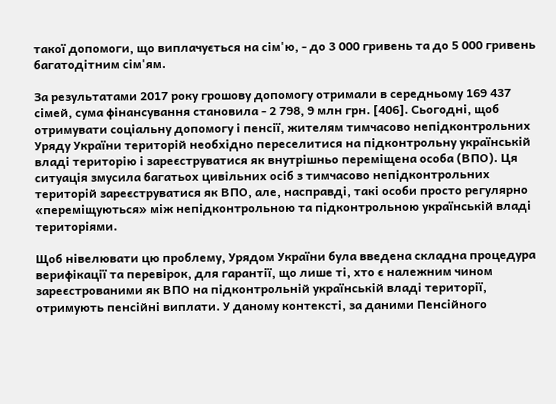такої допомоги, що виплачується на сім'ю, - до 3 000 гривень та до 5 000 гривень багатодітним сім'ям.

За результатами 2017 року грошову допомогу отримали в середньому 169 437 сімей, сума фінансування становила - 2 798, 9 млн грн. [406]. Сьогодні, щоб отримувати соціальну допомогу і пенсії, жителям тимчасово непідконтрольних Уряду України територій необхідно переселитися на підконтрольну українській владі територію і зареєструватися як внутрішньо переміщена особа (ВПО). Ця ситуація змусила багатьох цивільних осіб з тимчасово непідконтрольних територій зареєструватися як ВПО, але, насправді, такі особи просто регулярно «переміщуються» між непідконтрольною та підконтрольною українській владі територіями.

Щоб нівелювати цю проблему, Урядом України була введена складна процедура верифікації та перевірок, для гарантії, що лише ті, хто є належним чином зареєстрованими як ВПО на підконтрольній українській владі території, отримують пенсійні виплати. У даному контексті, за даними Пенсійного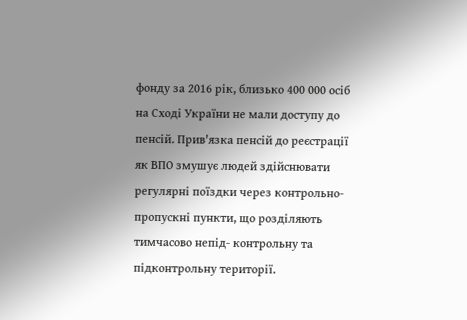фонду за 2016 рік, близько 400 000 осіб на Сході України не мали доступу до пенсій. Прив'язка пенсій до реєстрації як ВПО змушує людей здійснювати регулярні поїздки через контрольно-пропускні пункти, що розділяють тимчасово непід- контрольну та підконтрольну території.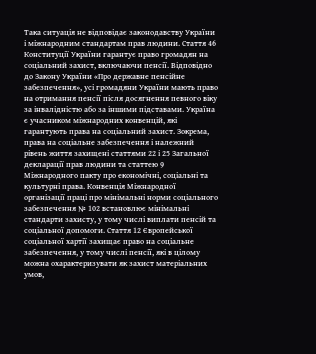Така ситуація не відповідає законодавству України і міжнародним стандартам прав людини. Стаття 46 Конституції України гарантує право громадян на соціальний захист, включаючи пенсії. Відповідно до Закону України «Про державне пенсійне забезпечення», усі громадяни України мають право на отримання пенсії після досягнення певного віку за інвалідністю або за іншими підставами. Україна є учасником міжнародних конвенцій, які гарантують права на соціальний захист. Зокрема, права на соціальне забезпечення і належний рівень життя захищені статтями 22 і 25 Загальної декларації прав людини та статтею 9 Міжнародного пакту про економічні, соціальні та культурні права. Конвенція Міжнародної організації праці про мінімальні норми соціального забезпечення № 102 встановлює мінімальні стандарти захисту, у тому числі виплати пенсій та соціальної допомоги. Стаття 12 Європейської соціальної хартії захищає право на соціальне забезпечення, у тому числі пенсії, які в цілому можна охарактеризувати як захист матеріальних умов,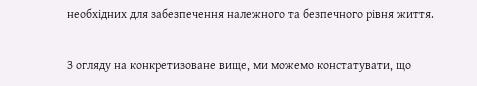необхідних для забезпечення належного та безпечного рівня життя.

З огляду на конкретизоване вище, ми можемо констатувати, що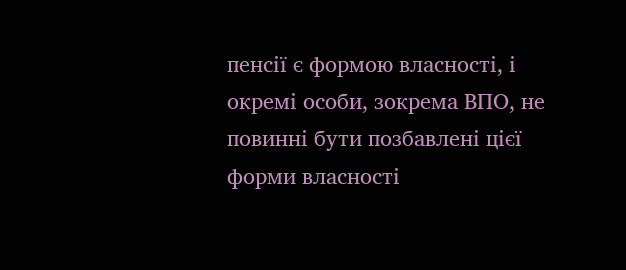пенсії є формою власності, і окремі особи, зокрема ВПО, не повинні бути позбавлені цієї форми власності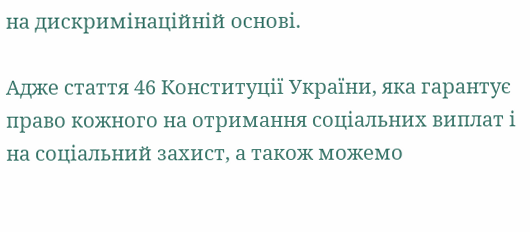на дискримінаційній основі.

Адже стаття 46 Конституції України, яка гарантує право кожного на отримання соціальних виплат і на соціальний захист, а також можемо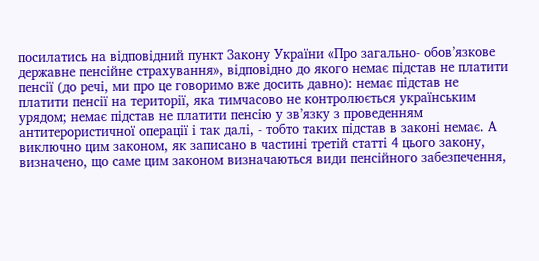посилатись на відповідний пункт Закону України «Про загально- обов’язкове державне пенсійне страхування», відповідно до якого немає підстав не платити пенсії (до речі, ми про це говоримо вже досить давно): немає підстав не платити пенсії на території, яка тимчасово не контролюється українським урядом; немає підстав не платити пенсію у зв’язку з проведенням антитерористичної операції і так далі, - тобто таких підстав в законі немає. А виключно цим законом, як записано в частині третій статті 4 цього закону, визначено, що саме цим законом визначаються види пенсійного забезпечення,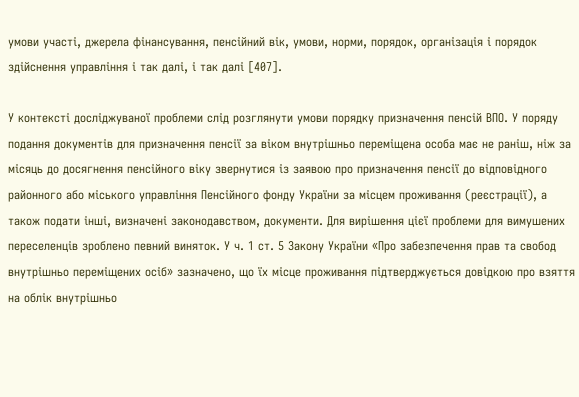умови участі, джерела фінансування, пенсійний вік, умови, норми, порядок, організація і порядок здійснення управління і так далі, і так далі [407].

У контексті досліджуваної проблеми слід розглянути умови порядку призначення пенсій ВПО. У поряду подання документів для призначення пенсії за віком внутрішньо переміщена особа має не раніш, ніж за місяць до досягнення пенсійного віку звернутися із заявою про призначення пенсії до відповідного районного або міського управління Пенсійного фонду України за місцем проживання (реєстрації), а також подати інші, визначені законодавством, документи. Для вирішення цієї проблеми для вимушених переселенців зроблено певний виняток. У ч. 1 ст. 5 Закону України «Про забезпечення прав та свобод внутрішньо переміщених осіб» зазначено, що їх місце проживання підтверджується довідкою про взяття на облік внутрішньо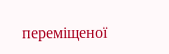переміщеної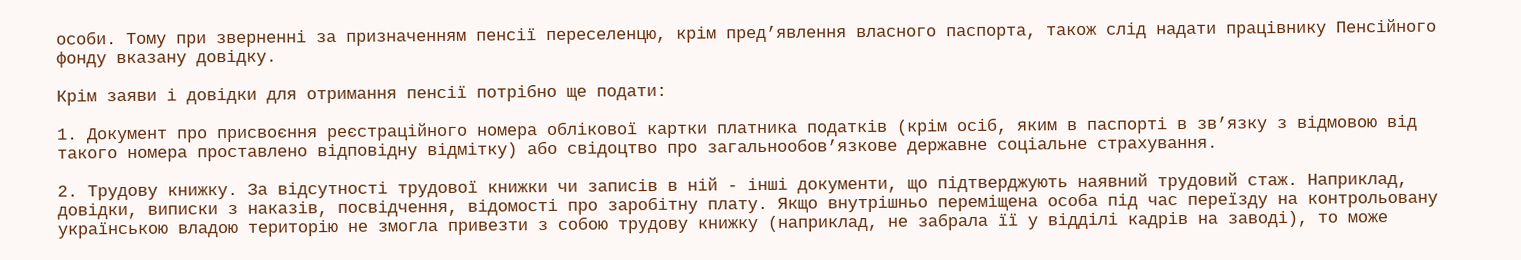особи. Тому при зверненні за призначенням пенсії переселенцю, крім пред’явлення власного паспорта, також слід надати працівнику Пенсійного фонду вказану довідку.

Крім заяви і довідки для отримання пенсії потрібно ще подати:

1. Документ про присвоєння реєстраційного номера облікової картки платника податків (крім осіб, яким в паспорті в зв’язку з відмовою від такого номера проставлено відповідну відмітку) або свідоцтво про загальнообов’язкове державне соціальне страхування.

2. Трудову книжку. За відсутності трудової книжки чи записів в ній - інші документи, що підтверджують наявний трудовий стаж. Наприклад, довідки, виписки з наказів, посвідчення, відомості про заробітну плату. Якщо внутрішньо переміщена особа під час переїзду на контрольовану українською владою територію не змогла привезти з собою трудову книжку (наприклад, не забрала її у відділі кадрів на заводі), то може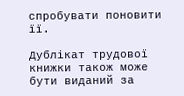спробувати поновити її.

Дублікат трудової книжки також може бути виданий за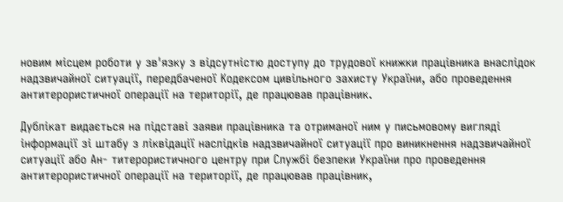новим місцем роботи у зв'язку з відсутністю доступу до трудової книжки працівника внаслідок надзвичайної ситуації, передбаченої Кодексом цивільного захисту України, або проведення антитерористичної операції на території, де працював працівник.

Дублікат видається на підставі заяви працівника та отриманої ним у письмовому вигляді інформації зі штабу з ліквідації наслідків надзвичайної ситуації про виникнення надзвичайної ситуації або Ан- титерористичного центру при Службі безпеки України про проведення антитерористичної операції на території, де працював працівник,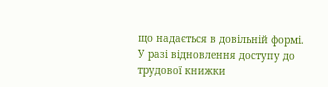що надається в довільній формі. У разі відновлення доступу до трудової книжки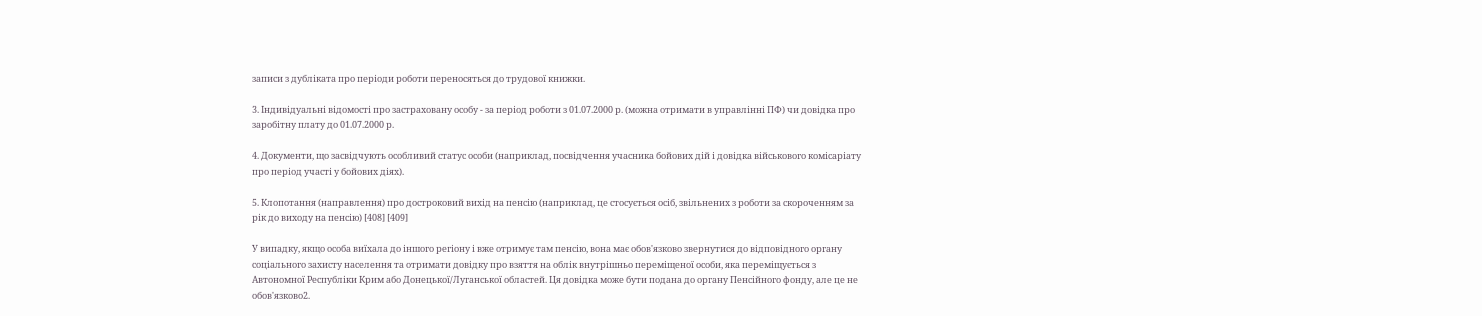записи з дубліката про періоди роботи переносяться до трудової книжки.

3. Індивідуальні відомості про застраховану особу - за період роботи з 01.07.2000 р. (можна отримати в управлінні ПФ) чи довідка про заробітну плату до 01.07.2000 р.

4. Документи, що засвідчують особливий статус особи (наприклад, посвідчення учасника бойових дій і довідка військового комісаріату про період участі у бойових діях).

5. Клопотання (направлення) про достроковий вихід на пенсію (наприклад, це стосується осіб, звільнених з роботи за скороченням за рік до виходу на пенсію) [408] [409]

У випадку, якщо особа виїхала до іншого регіону і вже отримує там пенсію, вона має обов'язково звернутися до відповідного органу соціального захисту населення та отримати довідку про взяття на облік внутрішньо переміщеної особи, яка переміщується з Автономної Республіки Крим або Донецької/Луганської областей. Ця довідка може бути подана до органу Пенсійного фонду, але це не обов'язково2.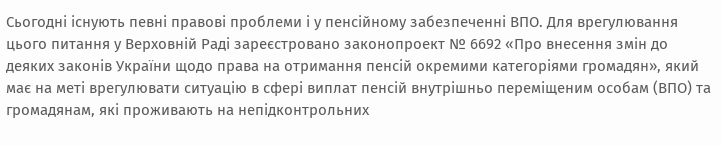Сьогодні існують певні правові проблеми і у пенсійному забезпеченні ВПО. Для врегулювання цього питання у Верховній Раді зареєстровано законопроект № 6692 «Про внесення змін до деяких законів України щодо права на отримання пенсій окремими категоріями громадян», який має на меті врегулювати ситуацію в сфері виплат пенсій внутрішньо переміщеним особам (ВПО) та громадянам, які проживають на непідконтрольних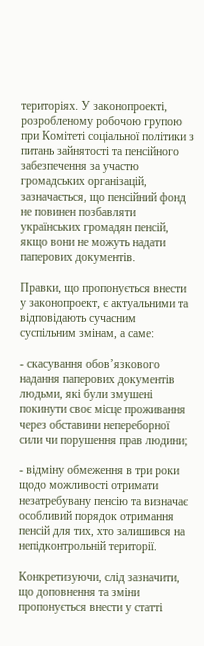територіях. У законопроекті, розробленому робочою групою при Комітеті соціальної політики з питань зайнятості та пенсійного забезпечення за участю громадських організацій, зазначається, що пенсійний фонд не повинен позбавляти українських громадян пенсій, якщо вони не можуть надати паперових документів.

Правки, що пропонується внести у законопроект, є актуальними та відповідають сучасним суспільним змінам, а саме:

- скасування обов’язкового надання паперових документів людьми, які були змушені покинути своє місце проживання через обставини непереборної сили чи порушення прав людини;

- відміну обмеження в три роки щодо можливості отримати незатребувану пенсію та визначає особливий порядок отримання пенсій для тих, хто залишився на непідконтрольній території.

Конкретизуючи, слід зазначити, що доповнення та зміни пропонується внести у статті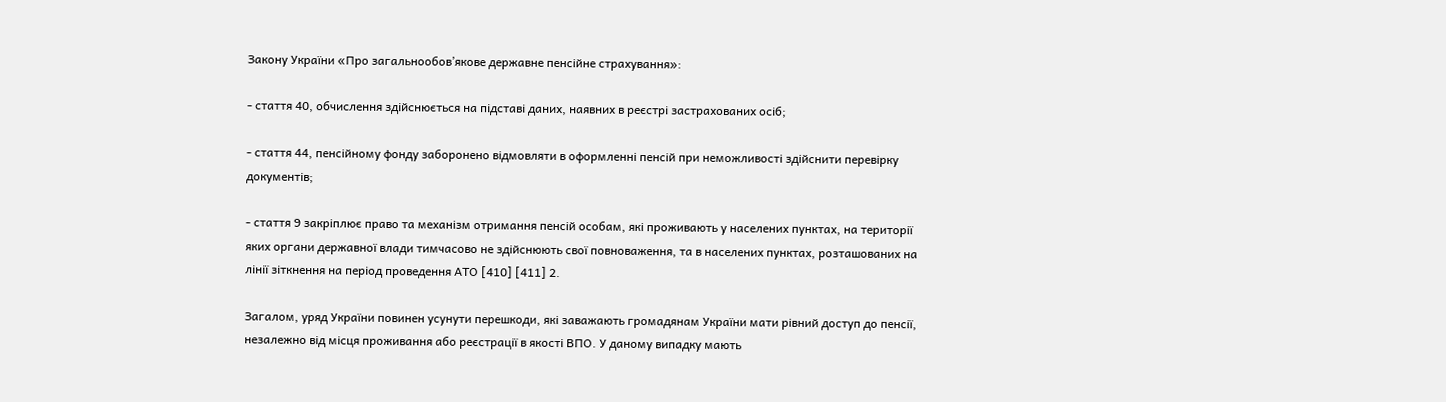Закону України «Про загальнообов’якове державне пенсійне страхування»:

- стаття 40, обчислення здійснюється на підставі даних, наявних в реєстрі застрахованих осіб;

- стаття 44, пенсійному фонду заборонено відмовляти в оформленні пенсій при неможливості здійснити перевірку документів;

- стаття 9 закріплює право та механізм отримання пенсій особам, які проживають у населених пунктах, на території яких органи державної влади тимчасово не здійснюють свої повноваження, та в населених пунктах, розташованих на лінії зіткнення на період проведення АТО [410] [411] 2.

Загалом, уряд України повинен усунути перешкоди, які заважають громадянам України мати рівний доступ до пенсії, незалежно від місця проживання або реєстрації в якості ВПО. У даному випадку мають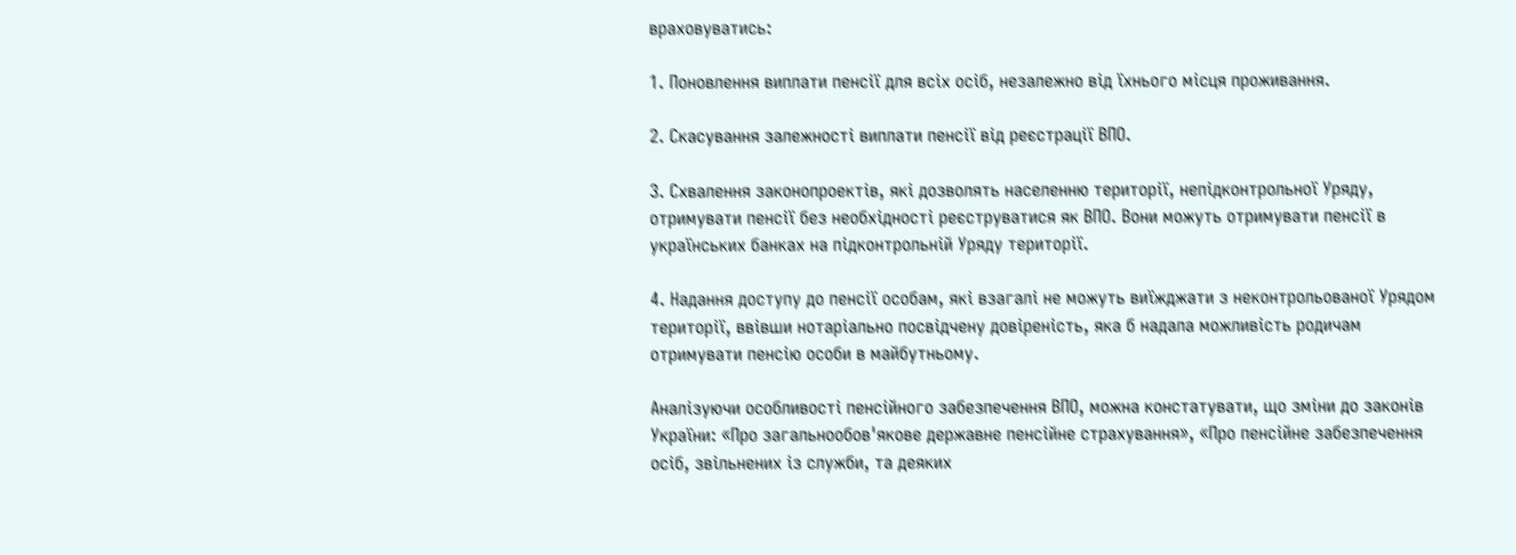враховуватись:

1. Поновлення виплати пенсії для всіх осіб, незалежно від їхнього місця проживання.

2. Скасування залежності виплати пенсії від реєстрації ВПО.

3. Схвалення законопроектів, які дозволять населенню території, непідконтрольної Уряду, отримувати пенсії без необхідності реєструватися як ВПО. Вони можуть отримувати пенсії в українських банках на підконтрольній Уряду території.

4. Надання доступу до пенсії особам, які взагалі не можуть виїжджати з неконтрольованої Урядом території, ввівши нотаріально посвідчену довіреність, яка б надала можливість родичам отримувати пенсію особи в майбутньому.

Аналізуючи особливості пенсійного забезпечення ВПО, можна констатувати, що зміни до законів України: «Про загальнообов'якове державне пенсійне страхування», «Про пенсійне забезпечення осіб, звільнених із служби, та деяких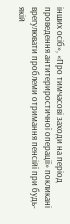інших осіб», «Про тимчасові заходи на період проведення антитериростичної операції» покликані врегулювати проблеми отримання пенсійї при будь-якій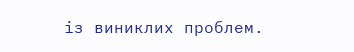із виниклих проблем.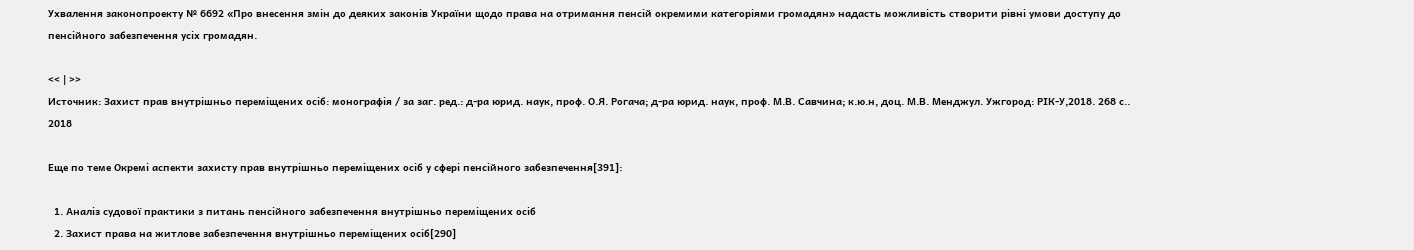Ухвалення законопроекту № 6692 «Про внесення змін до деяких законів України щодо права на отримання пенсій окремими категоріями громадян» надасть можливість створити рівні умови доступу до пенсійного забезпечення усіх громадян.

<< | >>
Источник: Захист прав внутрішньо переміщених осіб: монографія / за заг. ред.: д-ра юрид. наук, проф. О.Я. Рогача; д-ра юрид. наук, проф. М.В. Савчина; к.ю.н, доц. М.В. Менджул. Ужгород: РІК-У,2018. 268 с.. 2018

Еще по теме Окремі аспекти захисту прав внутрішньо переміщених осіб у сфері пенсійного забезпечення[391]:

  1. Аналіз судової практики з питань пенсійного забезпечення внутрішньо переміщених осіб
  2. Захист права на житлове забезпечення внутрішньо переміщених осіб[290]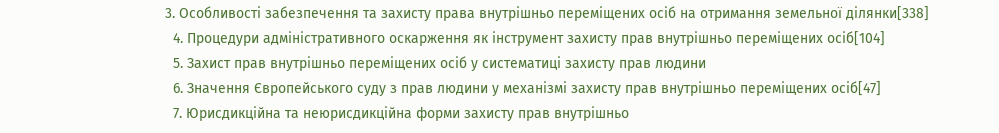3. Особливості забезпечення та захисту права внутрішньо переміщених осіб на отримання земельної ділянки[338]
  4. Процедури адміністративного оскарження як інструмент захисту прав внутрішньо переміщених осіб[104]
  5. Захист прав внутрішньо переміщених осіб у систематиці захисту прав людини
  6. Значення Європейського суду з прав людини у механізмі захисту прав внутрішньо переміщених осіб[47]
  7. Юрисдикційна та неюрисдикційна форми захисту прав внутрішньо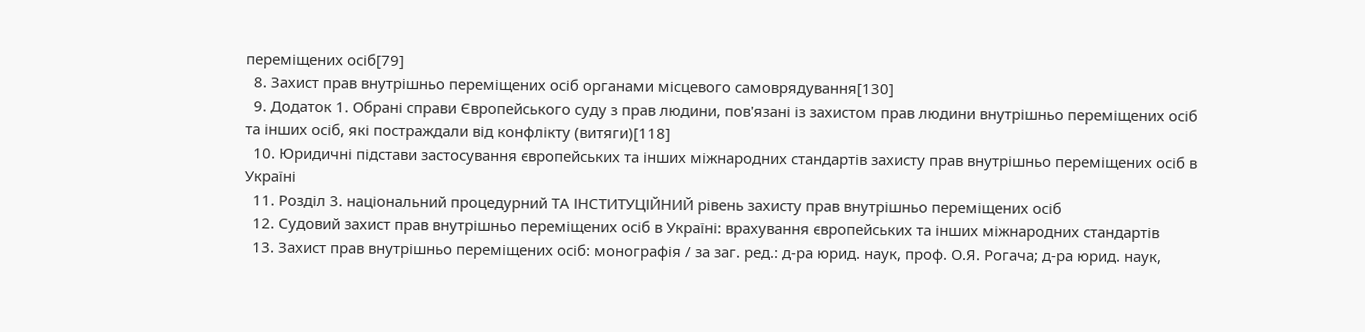переміщених осіб[79]
  8. Захист прав внутрішньо переміщених осіб органами місцевого самоврядування[130]
  9. Додаток 1. Обрані справи Європейського суду з прав людини, пов'язані із захистом прав людини внутрішньо переміщених осіб та інших осіб, які постраждали від конфлікту (витяги)[118]
  10. Юридичні підстави застосування європейських та інших міжнародних стандартів захисту прав внутрішньо переміщених осіб в Україні
  11. Розділ 3. національний процедурний ТА ІНСТИТУЦІЙНИЙ рівень захисту прав внутрішньо переміщених осіб
  12. Судовий захист прав внутрішньо переміщених осіб в Україні: врахування європейських та інших міжнародних стандартів
  13. Захист прав внутрішньо переміщених осіб: монографія / за заг. ред.: д-ра юрид. наук, проф. О.Я. Рогача; д-ра юрид. наук,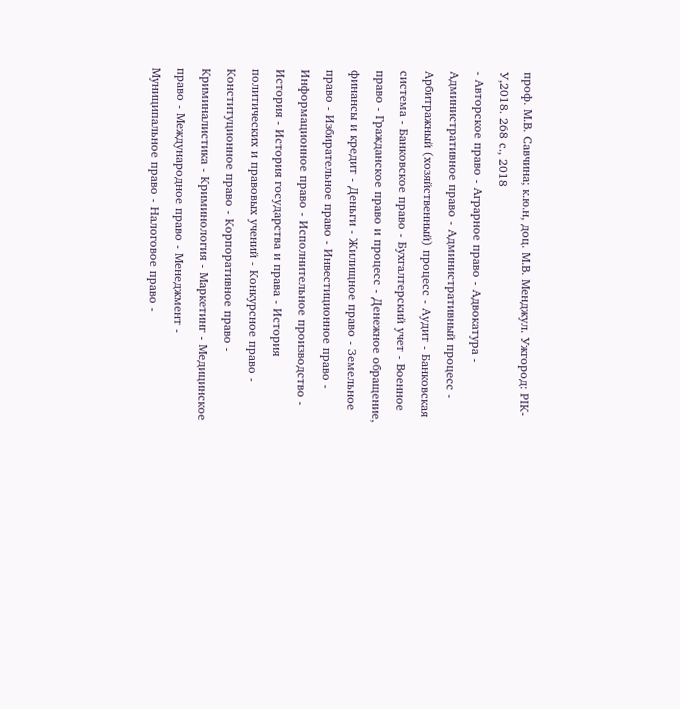проф. М.В. Савчина; к.ю.н, доц. М.В. Менджул. Ужгород: РІК-У,2018. 268 с., 2018
- Авторское право - Аграрное право - Адвокатура - Административное право - Административный процесс - Арбитражный (хозяйственный) процесс - Аудит - Банковская система - Банковское право - Бухгалтерский учет - Военное право - Гражданское право и процесс - Денежное обращение, финансы и кредит - Деньги - Жилищное право - Земельное право - Избирательное право - Инвестиционное право - Информационное право - Исполнительное производство - История - История государства и права - История политических и правовых учений - Конкурсное право - Конституционное право - Корпоративное право - Криминалистика - Криминология - Маркетинг - Медицинское право - Международное право - Менеджмент - Муниципальное право - Налоговое право -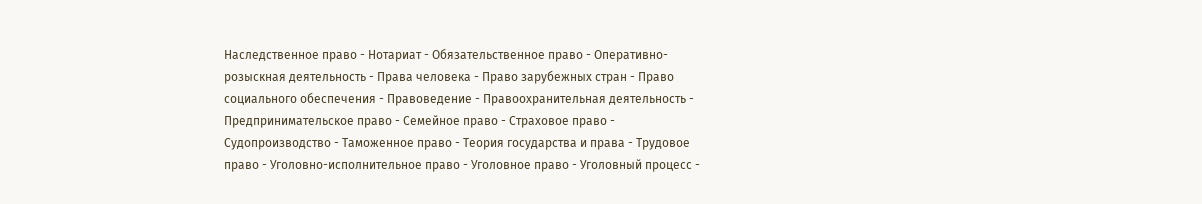Наследственное право - Нотариат - Обязательственное право - Оперативно-розыскная деятельность - Права человека - Право зарубежных стран - Право социального обеспечения - Правоведение - Правоохранительная деятельность - Предпринимательское право - Семейное право - Страховое право - Судопроизводство - Таможенное право - Теория государства и права - Трудовое право - Уголовно-исполнительное право - Уголовное право - Уголовный процесс -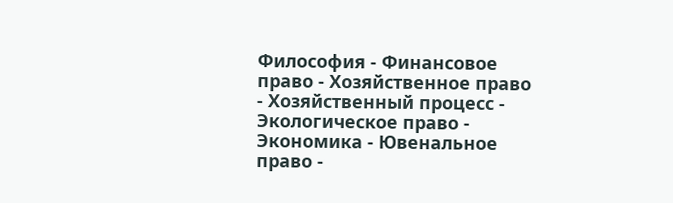Философия - Финансовое право - Хозяйственное право - Хозяйственный процесс - Экологическое право - Экономика - Ювенальное право -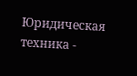Юридическая техника -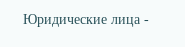Юридические лица -